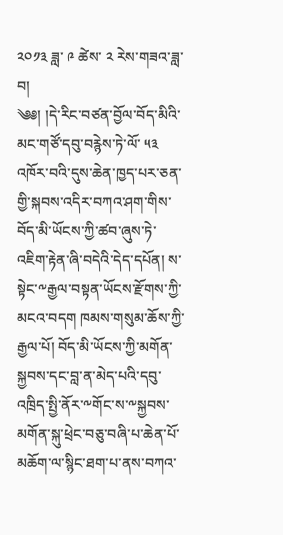༢༠༡༣ ཟླ་ ༩ ཚེས་ ༢ རེས་གཟའ་ཟླ་བ།
༄༅། །དེ་རིང་བཙན་བྱོལ་བོད་མིའི་མང་གཙོ་དབུ་བརྙེས་ཏེ་ལོ་ ༥༣ འཁོར་བའི་དུས་ཆེན་ཁྱད་པར་ཅན་གྱི་སྐབས་འདིར་བཀའ་ཤག་གིས་བོད་མི་ཡོངས་ཀྱི་ཚབ་ཞུས་ཏེ་འཇིག་རྟེན་ཞི་བདེའི་དེད་དཔོན། ས་སྟེང་༸རྒྱལ་བསྟན་ཡོངས་རྫོགས་ཀྱི་མངའ་བདག ཁམས་གསུམ་ཆོས་ཀྱི་རྒྱལ་པོ། བོད་མི་ཡོངས་ཀྱི་མགོན་སྐྱབས་དང་བླ་ན་མེད་པའི་དབུ་འཁྲིད་སྤྱི་ནོར་༸གོང་ས་༸སྐྱབས་མགོན་སྐུ་ཕྲེང་བཅུ་བཞི་པ་ཆེན་པོ་མཆོག་ལ་སྙིང་ཐག་པ་ནས་བཀའ་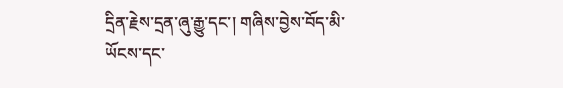དྲིན་རྗེས་དྲན་ཞུ་རྒྱུ་དང་། གཞིས་བྱེས་བོད་མི་ཡོངས་དང་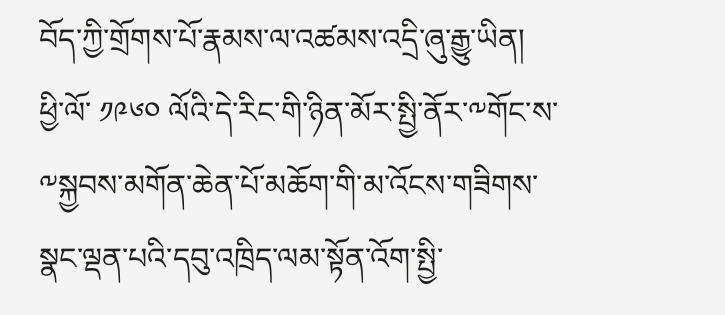བོད་ཀྱི་གྲོགས་པོ་རྣམས་ལ་འཚམས་འདྲི་ཞུ་རྒྱུ་ཡིན།
ཕྱི་ལོ་ ༡༩༦༠ ལོའི་དེ་རིང་གི་ཉིན་མོར་སྤྱི་ནོར་༸གོང་ས་༸སྐྱབས་མགོན་ཆེན་པོ་མཆོག་གི་མ་འོངས་གཟིགས་སྣང་ལྡན་པའི་དབུ་འཁྲིད་ལམ་སྟོན་འོག་སྤྱི་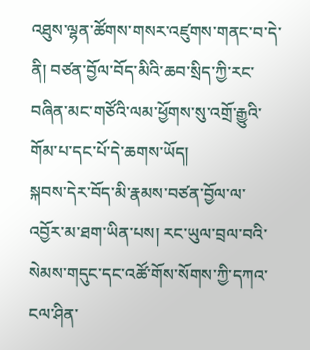འཐུས་ལྷན་ཚོགས་གསར་འཛུགས་གནང་བ་དེ་ནི། བཙན་བྱོལ་བོད་མིའི་ཆབ་སྲིད་ཀྱི་རང་བཞིན་མང་གཙོའི་ལམ་ཕྱོགས་སུ་འགྲོ་རྒྱུའི་གོམ་པ་དང་པོ་དེ་ཆགས་ཡོད།
སྐབས་དེར་བོད་མི་རྣམས་བཙན་བྱོལ་ལ་འབྱོར་མ་ཐག་ཡིན་པས། རང་ཡུལ་བྲལ་བའི་སེམས་གདུང་དང་འཚོ་གོས་སོགས་ཀྱི་དཀའ་ངལ་ཤིན་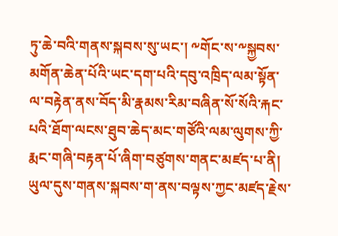ཏུ་ཆེ་བའི་གནས་སྐབས་སུ་ཡང་། ༸གོང་ས་༸སྐྱབས་མགོན་ཆེན་པོའི་ཡང་དག་པའི་དབུ་འཁྲིད་ལམ་སྟོན་ལ་བརྟེན་ནས་བོད་མི་རྣམས་རིམ་བཞིན་སོ་སོའི་རྐང་པའི་ཐོག་ལངས་ཐུབ་ཆེད་མང་གཙོའི་ལམ་ལུགས་ཀྱི་རྨང་གཞི་བརྟན་པོ་ཞིག་བཙུགས་གནང་མཛད་པ་ནི། ཡུལ་དུས་གནས་སྐབས་ག་ནས་བལྟས་ཀྱང་མཛད་རྗེས་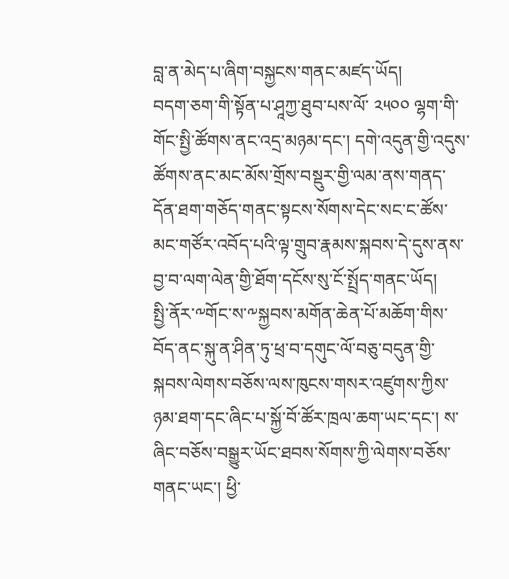བླ་ན་མེད་པ་ཞིག་བསྐྱངས་གནང་མཛད་ཡོད།
བདག་ཅག་གི་སྟོན་པ་ཤཱཀྱ་ཐུབ་པས་ལོ་ ༢༥༠༠ ལྷག་གི་གོང་སྤྱི་ཚོགས་ནང་འདྲ་མཉམ་དང་། དགེ་འདུན་གྱི་འདུས་ཚོགས་ནང་མང་མོས་གྲོས་བསྡུར་གྱི་ལམ་ནས་གནད་དོན་ཐག་གཅོད་གནང་སྟངས་སོགས་དེང་སང་ང་ཚོས་མང་གཙོར་འབོད་པའི་ལྟ་གྲུབ་རྣམས་སྐབས་དེ་དུས་ནས་བྱ་བ་ལག་ལེན་གྱི་ཐོག་དངོས་སུ་ངོ་སྤྲོད་གནང་ཡོད།
སྤྱི་ནོར་༸གོང་ས་༸སྐྱབས་མགོན་ཆེན་པོ་མཆོག་གིས་བོད་ནང་སྐུ་ན་ཤིན་ཏུ་ཕྲ་བ་དགུང་ལོ་བཅུ་བདུན་གྱི་སྐབས་ལེགས་བཅོས་ལས་ཁུངས་གསར་འཛུགས་ཀྱིས་ཉམ་ཐག་དང་ཞིང་པ་སྐྱོ་བོ་ཚོར་ཁྲལ་ཆག་ཡང་དང་། ས་ཞིང་བཅོས་བསྒྱུར་ཡོང་ཐབས་སོགས་ཀྱི་ལེགས་བཅོས་གནང་ཡང་། ཕྱི་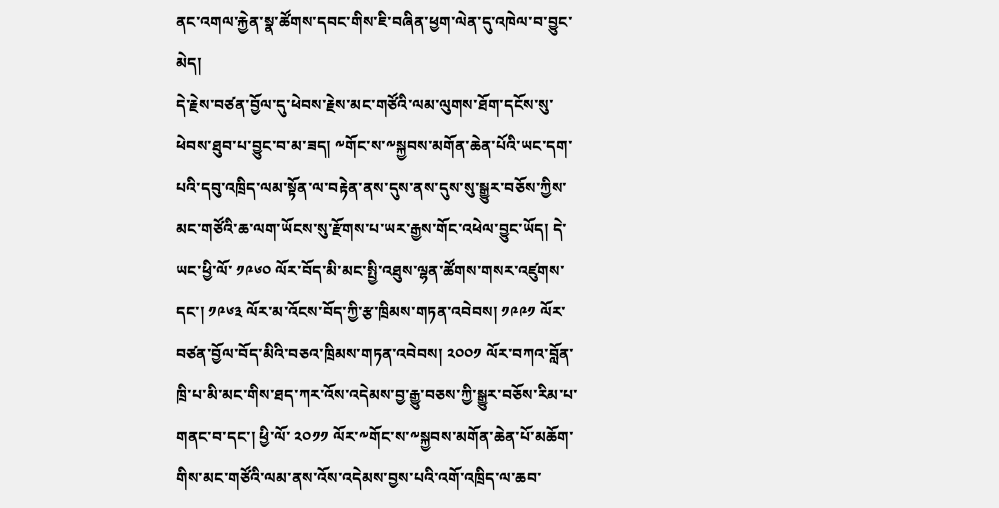ནང་འགལ་རྐྱེན་སྣ་ཚོགས་དབང་གིས་ཇི་བཞིན་ཕྱག་ལེན་དུ་འཁེལ་བ་བྱུང་མེད།
དེ་རྗེས་བཙན་བྱོལ་དུ་ཕེབས་རྗེས་མང་གཙོའི་ལམ་ལུགས་ཐོག་དངོས་སུ་ཕེབས་ཐུབ་པ་བྱུང་བ་མ་ཟད། ༸གོང་ས་༸སྐྱབས་མགོན་ཆེན་པོའི་ཡང་དག་པའི་དབུ་འཁྲིད་ལམ་སྟོན་ལ་བརྟེན་ནས་དུས་ནས་དུས་སུ་སྒྱུར་བཅོས་ཀྱིས་མང་གཙོའི་ཆ་ལག་ཡོངས་སུ་རྫོགས་པ་ཡར་རྒྱས་གོང་འཕེལ་བྱུང་ཡོད། དེ་ཡང་ཕྱི་ལོ་ ༡༩༦༠ ལོར་བོད་མི་མང་སྤྱི་འཐུས་ལྷན་ཚོགས་གསར་འཛུགས་དང་། ༡༩༦༣ ལོར་མ་འོངས་བོད་ཀྱི་རྩ་ཁྲིམས་གཏན་འབེབས། ༡༩༩༡ ལོར་བཙན་བྱོལ་བོད་མིའི་བཅའ་ཁྲིམས་གཏན་འབེབས། ༢༠༠༡ ལོར་བཀའ་བློན་ཁྲི་པ་མི་མང་གིས་ཐད་ཀར་འོས་འདེམས་བྱ་རྒྱུ་བཅས་ཀྱི་སྒྱུར་བཅོས་རིམ་པ་གནང་བ་དང་། ཕྱི་ལོ་ ༢༠༡༡ ལོར་༸གོང་ས་༸སྐྱབས་མགོན་ཆེན་པོ་མཆོག་གིས་མང་གཙོའི་ལམ་ནས་འོས་འདེམས་བྱས་པའི་འགོ་འཁྲིད་ལ་ཆབ་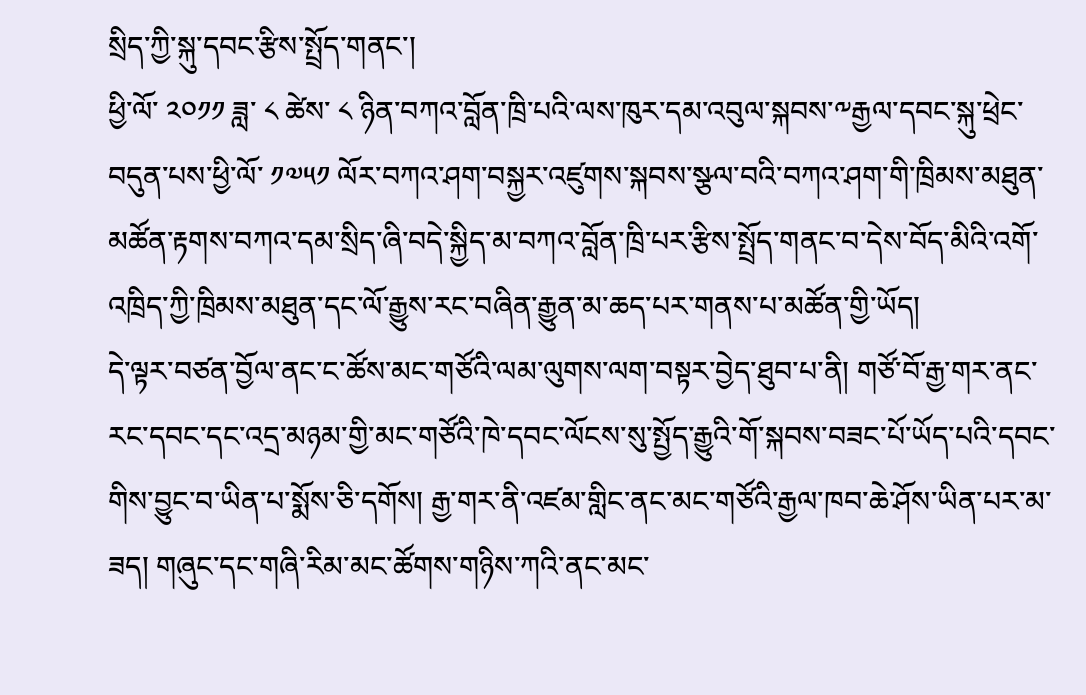སྲིད་ཀྱི་སྐུ་དབང་རྩིས་སྤྲོད་གནང་།
ཕྱི་ལོ་ ༢༠༡༡ ཟླ་ ༨ ཚེས་ ༨ ཉིན་བཀའ་བློན་ཁྲི་པའི་ལས་ཁུར་དམ་འབུལ་སྐབས་༸རྒྱལ་དབང་སྐུ་ཕྲེང་བདུན་པས་ཕྱི་ལོ་ ༡༧༥༡ ལོར་བཀའ་ཤག་བསྐྱར་འཛུགས་སྐབས་སྩལ་བའི་བཀའ་ཤག་གི་ཁྲིམས་མཐུན་མཚོན་རྟགས་བཀའ་དམ་སྲིད་ཞི་བདེ་སྐྱིད་མ་བཀའ་བློན་ཁྲི་པར་རྩིས་སྤྲོད་གནང་བ་དེས་བོད་མིའི་འགོ་འཁྲིད་ཀྱི་ཁྲིམས་མཐུན་དང་ལོ་རྒྱུས་རང་བཞིན་རྒྱུན་མ་ཆད་པར་གནས་པ་མཚོན་གྱི་ཡོད།
དེ་ལྟར་བཙན་བྱོལ་ནང་ང་ཚོས་མང་གཙོའི་ལམ་ལུགས་ལག་བསྟར་བྱེད་ཐུབ་པ་ནི། གཙོ་བོ་རྒྱ་གར་ནང་རང་དབང་དང་འདྲ་མཉམ་གྱི་མང་གཙོའི་ཁེ་དབང་ལོངས་སུ་སྤྱོད་རྒྱུའི་གོ་སྐབས་བཟང་པོ་ཡོད་པའི་དབང་གིས་བྱུང་བ་ཡིན་པ་སྨོས་ཅི་དགོས། རྒྱ་གར་ནི་འཛམ་གླིང་ནང་མང་གཙོའི་རྒྱལ་ཁབ་ཆེ་ཤོས་ཡིན་པར་མ་ཟད། གཞུང་དང་གཞི་རིམ་མང་ཚོགས་གཉིས་ཀའི་ནང་མང་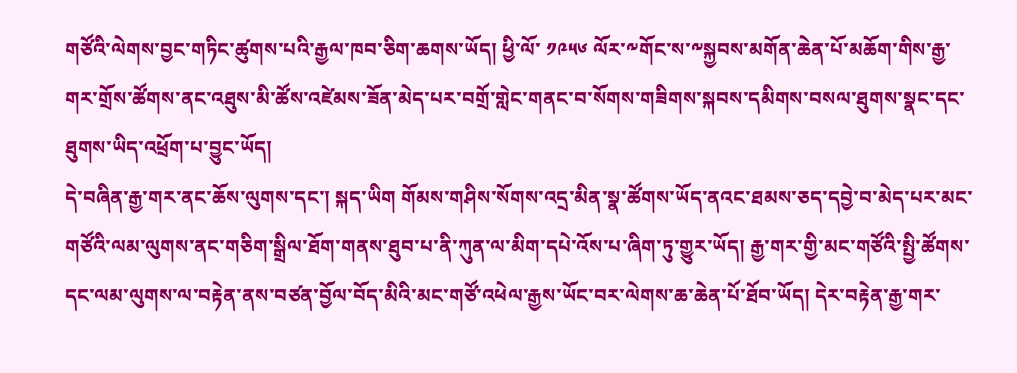གཙོའི་ལེགས་བྱང་གཏིང་ཚུགས་པའི་རྒྱལ་ཁབ་ཅིག་ཆགས་ཡོད། ཕྱི་ལོ་ ༡༩༥༦ ལོར་༸གོང་ས་༸སྐྱབས་མགོན་ཆེན་པོ་མཆོག་གིས་རྒྱ་གར་གྲོས་ཚོགས་ནང་འཐུས་མི་ཚོས་འཛེམས་ཟོན་མེད་པར་བགྲོ་གླེང་གནང་བ་སོགས་གཟིགས་སྐབས་དམིགས་བསལ་ཐུགས་སྣང་དང་ཐུགས་ཡིད་འཕྲོག་པ་བྱུང་ཡོད།
དེ་བཞིན་རྒྱ་གར་ནང་ཆོས་ལུགས་དང་། སྐད་ཡིག གོམས་གཤིས་སོགས་འདྲ་མིན་སྣ་ཚོགས་ཡོད་ནའང་ཐམས་ཅད་དབྱེ་བ་མེད་པར་མང་གཙོའི་ལམ་ལུགས་ནང་གཅིག་སྒྲིལ་ཐོག་གནས་ཐུབ་པ་ནི་ཀུན་ལ་མིག་དཔེ་འོས་པ་ཞིག་ཏུ་གྱུར་ཡོད། རྒྱ་གར་གྱི་མང་གཙོའི་སྤྱི་ཚོགས་དང་ལམ་ལུགས་ལ་བརྟེན་ནས་བཙན་བྱོལ་བོད་མིའི་མང་གཙོ་འཕེལ་རྒྱས་ཡོང་བར་ལེགས་ཆ་ཆེན་པོ་ཐོབ་ཡོད། དེར་བརྟེན་རྒྱ་གར་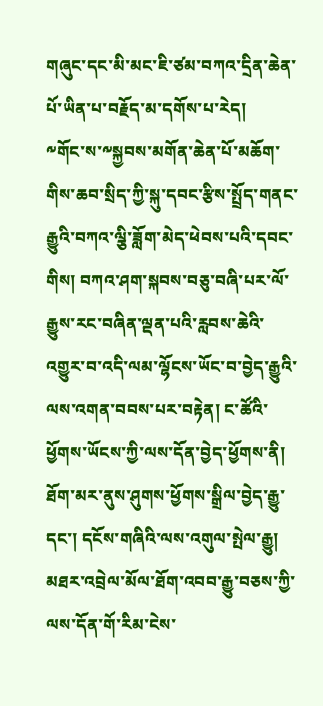གཞུང་དང་མི་མང་ཇི་ཙམ་བཀའ་དྲིན་ཆེན་པོ་ཡིན་པ་བརྗོད་མ་དགོས་པ་རེད།
༸གོང་ས་༸སྐྱབས་མགོན་ཆེན་པོ་མཆོག་གིས་ཆབ་སྲིད་ཀྱི་སྐུ་དབང་རྩིས་སྤྲོད་གནང་རྒྱུའི་བཀའ་ལྕི་ཟློག་མེད་ཕེབས་པའི་དབང་གིས། བཀའ་ཤག་སྐབས་བཅུ་བཞི་པར་ལོ་རྒྱུས་རང་བཞིན་ལྡན་པའི་རླབས་ཆེའི་འགྱུར་བ་འདི་ལམ་ལྷོངས་ཡོང་བ་བྱེད་རྒྱུའི་ལས་འགན་བབས་པར་བརྟེན། ང་ཚོའི་ཕྱོགས་ཡོངས་ཀྱི་ལས་དོན་བྱེད་ཕྱོགས་ནི། ཐོག་མར་ནུས་ཤུགས་ཕྱོགས་སྒྲིལ་བྱེད་རྒྱུ་དང་། དངོས་གཞིའི་ལས་འགུལ་སྤེལ་རྒྱུ། མཐར་འབྲེལ་མོལ་ཐོག་འབབ་རྒྱུ་བཅས་ཀྱི་ལས་དོན་གོ་རིམ་ངེས་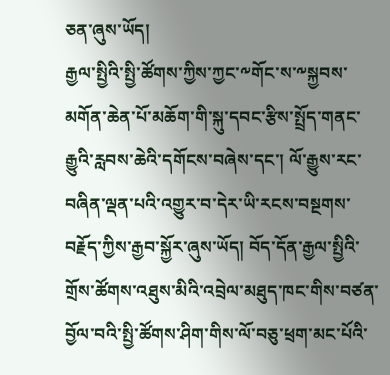ཅན་ཞུས་ཡོད།
རྒྱལ་སྤྱིའི་སྤྱི་ཚོགས་ཀྱིས་ཀྱང་༸གོང་ས་༸སྐྱབས་མགོན་ཆེན་པོ་མཆོག་གི་སྐུ་དབང་རྩིས་སྤྲོད་གནང་རྒྱུའི་རླབས་ཆེའི་དགོངས་བཞེས་དང་། ལོ་རྒྱུས་རང་བཞིན་ལྡན་པའི་འགྱུར་བ་དེར་ཡི་རངས་བསྔགས་བརྗོད་ཀྱིས་རྒྱབ་སྐྱོར་ཞུས་ཡོད། བོད་དོན་རྒྱལ་སྤྱིའི་གྲོས་ཚོགས་འཐུས་མིའི་འབྲེལ་མཐུད་ཁང་གིས་བཙན་བྱོལ་བའི་སྤྱི་ཚོགས་ཤིག་གིས་ལོ་བཅུ་ཕྲག་མང་པོའི་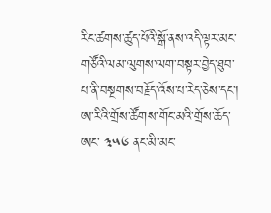རིང་ཚགས་ཚུད་པོའི་སྒོ་ནས་འདི་ལྟར་མང་གཙོའི་ལམ་ལུགས་ལག་བསྟར་བྱེད་ཐུབ་པ་ནི་བསྔགས་བརྗོད་འོས་པ་རེད་ཅེས་དང་། ཨ་རིའི་གྲོས་ཚོགས་གོང་མའི་གྲོས་ཆོད་ཨང་ ༣༥༦ ནང་མི་མང་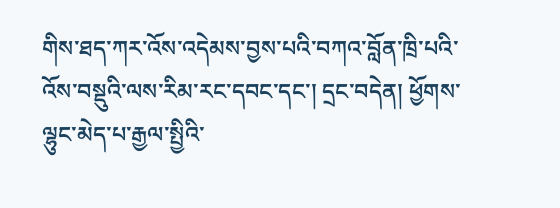གིས་ཐད་ཀར་འོས་འདེམས་བྱས་པའི་བཀའ་བློན་ཁྲི་པའི་འོས་བསྡུའི་ལས་རིམ་རང་དབང་དང་། དྲང་བདེན། ཕྱོགས་ལྷུང་མེད་པ་རྒྱལ་སྤྱིའི་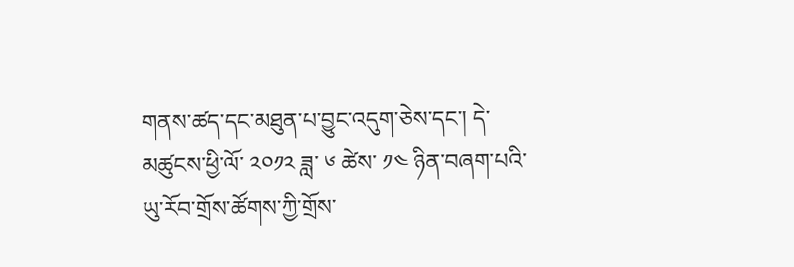གནས་ཚད་དང་མཐུན་པ་བྱུང་འདུག་ཅེས་དང་། དེ་མཚུངས་ཕྱི་ལོ་ ༢༠༡༢ ཟླ་ ༦ ཚེས་ ༡༤ ཉིན་བཞག་པའི་ཡུ་རོབ་གྲོས་ཚོགས་ཀྱི་གྲོས་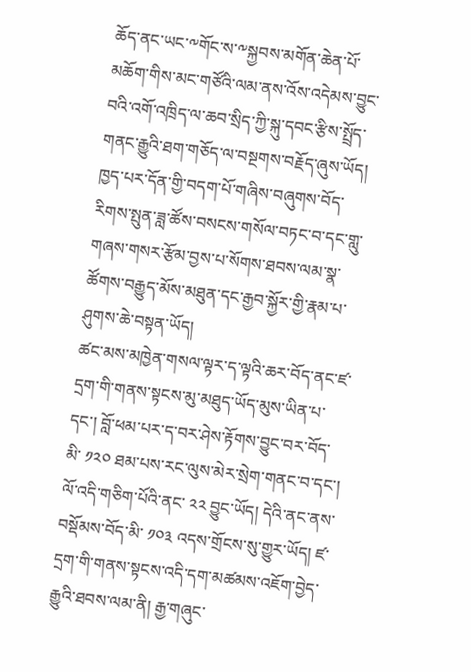ཆོད་ནང་ཡང་༸གོང་ས་༸སྐྱབས་མགོན་ཆེན་པོ་མཆོག་གིས་མང་གཙོའི་ལམ་ནས་འོས་འདེམས་བྱུང་བའི་འགོ་འཁྲིད་ལ་ཆབ་སྲིད་ཀྱི་སྐུ་དབང་རྩིས་སྤྲོད་གནང་རྒྱུའི་ཐག་གཅོད་ལ་བསྔགས་བརྗོད་ཞུས་ཡོད། ཁྱད་པར་དོན་གྱི་བདག་པོ་གཞིས་བཞུགས་བོད་རིགས་སྤུན་ཟླ་ཚོས་བསངས་གསོལ་བཏང་བ་དང་གླུ་གཞས་གསར་རྩོམ་བྱས་པ་སོགས་ཐབས་ལམ་སྣ་ཚོགས་བརྒྱུད་མོས་མཐུན་དང་རྒྱབ་སྐྱོར་གྱི་རྣམ་པ་ཤུགས་ཆེ་བསྟན་ཡོད།
ཚང་མས་མཁྱེན་གསལ་ལྟར་ད་ལྟའི་ཆར་བོད་ནང་ཛ་དྲག་གི་གནས་སྟངས་མུ་མཐུད་ཡོད་མུས་ཡིན་པ་དང་། བློ་ཕམ་པར་ད་བར་ཤེས་རྟོགས་བྱུང་བར་བོད་མི་ ༡༢༠ ཐམ་པས་རང་ལུས་མེར་སྲེག་གནང་བ་དང་། ལོ་འདི་གཅིག་པོའི་ནང་ ༢༢ བྱུང་ཡོད། དེའི་ནང་ནས་བསྡོམས་བོད་མི་ ༡༠༣ འདས་གྲོངས་སུ་གྱུར་ཡོད། ཛ་དྲག་གི་གནས་སྟངས་འདི་དག་མཚམས་འཇོག་བྱེད་རྒྱུའི་ཐབས་ལམ་ནི། རྒྱ་གཞུང་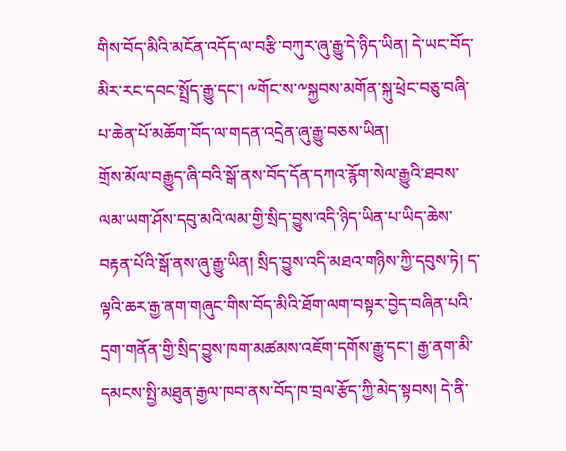གིས་བོད་མིའི་མངོན་འདོད་ལ་བརྩི་བཀུར་ཞུ་རྒྱུ་དེ་ཉིད་ཡིན། དེ་ཡང་བོད་མིར་རང་དབང་སྤྲོད་རྒྱུ་དང་། ༸གོང་ས་༸སྐྱབས་མགོན་སྐུ་ཕྲེང་བཅུ་བཞི་པ་ཆེན་པོ་མཆོག་བོད་ལ་གདན་འདྲེན་ཞུ་རྒྱུ་བཅས་ཡིན།
གྲོས་མོལ་བརྒྱུད་ཞི་བའི་སྒོ་ནས་བོད་དོན་དཀའ་རྙོག་སེལ་རྒྱུའི་ཐབས་ལམ་ཡག་ཤོས་དབུ་མའི་ལམ་གྱི་སྲིད་བྱུས་འདི་ཉིད་ཡིན་པ་ཡིད་ཆེས་བརྟན་པོའི་སྒོ་ནས་ཞུ་རྒྱུ་ཡིན། སྲིད་བྱུས་འདི་མཐའ་གཉིས་ཀྱི་དབུས་ཏེ། ད་ལྟའི་ཆར་རྒྱ་ནག་གཞུང་གིས་བོད་མིའི་ཐོག་ལག་བསྟར་བྱེད་བཞིན་པའི་དྲག་གནོན་གྱི་སྲིད་བྱུས་ཁག་མཚམས་འཇོག་དགོས་རྒྱུ་དང་། རྒྱ་ནག་མི་དམངས་སྤྱི་མཐུན་རྒྱལ་ཁབ་ནས་བོད་ཁ་བྲལ་རྩོད་ཀྱི་མེད་སྟབས། དེ་ནི་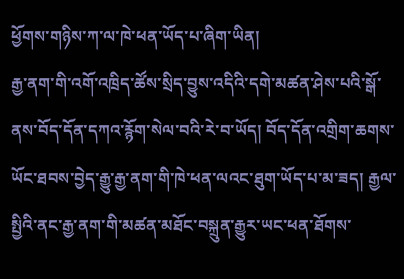ཕྱོགས་གཉིས་ཀ་ལ་ཁེ་ཕན་ཡོད་པ་ཞིག་ཡིན།
རྒྱ་ནག་གི་འགོ་འཁྲིད་ཚོས་སྲིད་བྱུས་འདིའི་དགེ་མཚན་ཤེས་པའི་སྒོ་ནས་བོད་དོན་དཀའ་རྙོག་སེལ་བའི་རེ་བ་ཡོད། བོད་དོན་འགྲིག་ཆགས་ཡོང་ཐབས་བྱེད་རྒྱུ་རྒྱ་ནག་གི་ཁེ་ཕན་ལའང་ཐུག་ཡོད་པ་མ་ཟད། རྒྱལ་སྤྱིའི་ནང་རྒྱ་ནག་གི་མཚན་མཐོང་བསྐྲུན་རྒྱུར་ཡང་ཕན་ཐོགས་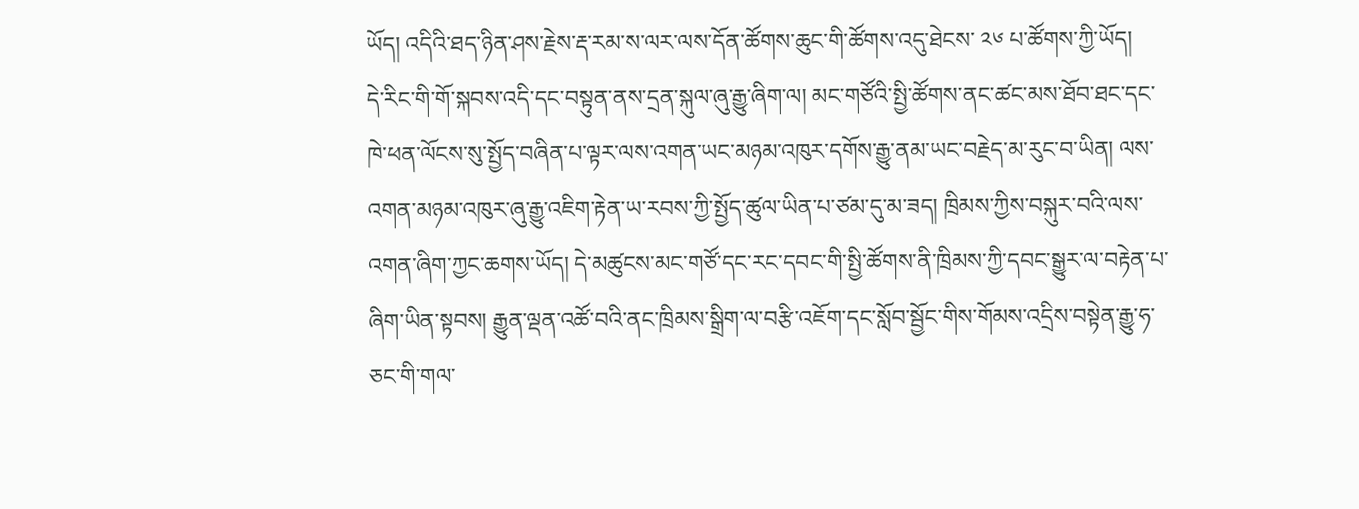ཡོད། འདིའི་ཐད་ཉིན་ཤས་རྗེས་རྡ་རམ་ས་ལར་ལས་དོན་ཚོགས་ཆུང་གི་ཚོགས་འདུ་ཐེངས་ ༢༦ པ་ཚོགས་ཀྱི་ཡོད།
དེ་རིང་གི་གོ་སྐབས་འདི་དང་བསྟུན་ནས་དྲན་སྐུལ་ཞུ་རྒྱུ་ཞིག་ལ། མང་གཙོའི་སྤྱི་ཚོགས་ནང་ཚང་མས་ཐོབ་ཐང་དང་ཁེ་ཕན་ལོངས་སུ་སྤྱོད་བཞིན་པ་ལྟར་ལས་འགན་ཡང་མཉམ་འཁུར་དགོས་རྒྱུ་ནམ་ཡང་བརྗེད་མ་རུང་བ་ཡིན། ལས་འགན་མཉམ་འཁུར་ཞུ་རྒྱུ་འཇིག་རྟེན་ཡ་རབས་ཀྱི་སྤྱོད་ཚུལ་ཡིན་པ་ཙམ་དུ་མ་ཟད། ཁྲིམས་ཀྱིས་བསྐུར་བའི་ལས་འགན་ཞིག་ཀྱང་ཆགས་ཡོད། དེ་མཚུངས་མང་གཙོ་དང་རང་དབང་གི་སྤྱི་ཚོགས་ནི་ཁྲིམས་ཀྱི་དབང་སྒྱུར་ལ་བརྟེན་པ་ཞིག་ཡིན་སྟབས། རྒྱུན་ལྡན་འཚོ་བའི་ནང་ཁྲིམས་སྒྲིག་ལ་བརྩི་འཇོག་དང་སློབ་སྦྱོང་གིས་གོམས་འདྲིས་བསྟེན་རྒྱུ་ཧ་ཅང་གི་གལ་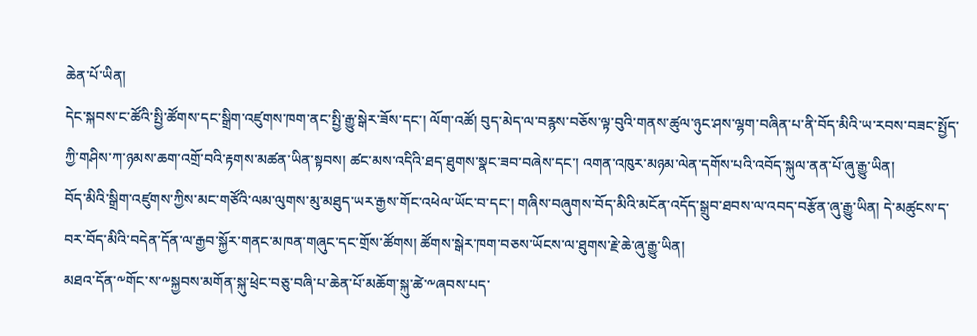ཆེན་པོ་ཡིན།
དེང་སྐབས་ང་ཚོའི་སྤྱི་ཚོགས་དང་སྒྲིག་འཛུགས་ཁག་ནང་སྤྱི་རྒྱུ་སྒེར་ཟོས་དང་། ལོག་འཚོ། བུད་མེད་ལ་བརྙས་བཅོས་ལྟ་བུའི་གནས་ཚུལ་ཉུང་ཤས་ལྷག་བཞིན་པ་ནི་བོད་མིའི་ཡ་རབས་བཟང་སྤྱོད་ཀྱི་གཤིས་ཀ་ཉམས་ཆག་འགྲོ་བའི་རྟགས་མཚན་ཡིན་སྟབས། ཚང་མས་འདིའི་ཐད་ཐུགས་སྣང་ཟབ་བཞེས་དང་། འགན་འཁུར་མཉམ་ལེན་དགོས་པའི་འབོད་སྐུལ་ནན་པོ་ཞུ་རྒྱུ་ཡིན།
བོད་མིའི་སྒྲིག་འཛུགས་ཀྱིས་མང་གཙོའི་ལམ་ལུགས་མུ་མཐུད་ཡར་རྒྱས་གོང་འཕེལ་ཡོང་བ་དང་། གཞིས་བཞུགས་བོད་མིའི་མངོན་འདོད་སྒྲུབ་ཐབས་ལ་འབད་བརྩོན་ཞུ་རྒྱུ་ཡིན། དེ་མཚུངས་ད་བར་བོད་མིའི་བདེན་དོན་ལ་རྒྱབ་སྐྱོར་གནང་མཁན་གཞུང་དང་གྲོས་ཚོགས། ཚོགས་སྒེར་ཁག་བཅས་ཡོངས་ལ་ཐུགས་རྗེ་ཆེ་ཞུ་རྒྱུ་ཡིན།
མཐའ་དོན་༸གོང་ས་༸སྐྱབས་མགོན་སྐུ་ཕྲེང་བཅུ་བཞི་པ་ཆེན་པོ་མཆོག་སྐུ་ཚེ་༸ཞབས་པད་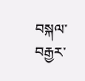བསྐལ་བརྒྱར་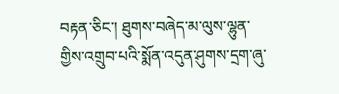བརྟན་ཅིང་། ཐུགས་བཞེད་མ་ལུས་ལྷུན་གྱིས་འགྲུབ་པའི་སྨོན་འདུན་ཤུགས་དྲག་ཞུ་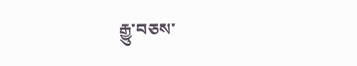རྒྱུ་བཅས་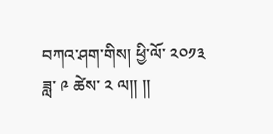བཀའ་ཤག་གིས། ཕྱི་ལོ་ ༢༠༡༣ ཟླ་ ༩ ཚེས་ ༢ ལ།། །།